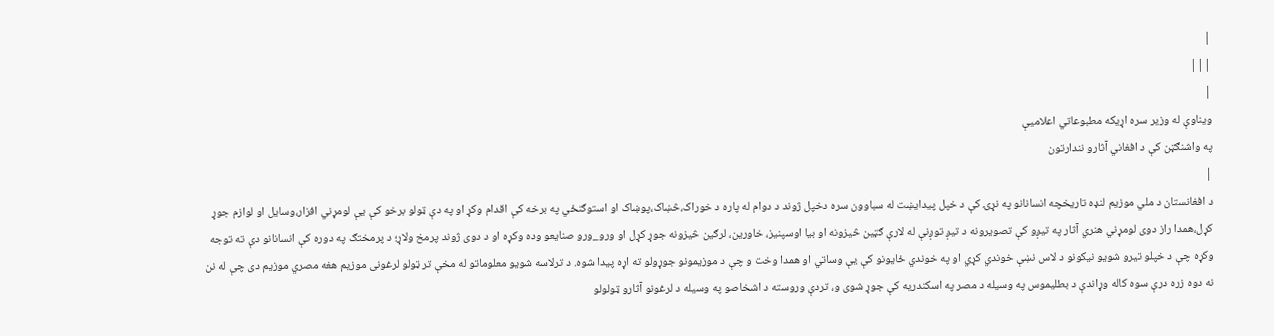|
|||
|
ويناوې له وزير سره اړيکه مطبوعاتي اعلاميې
په واشنګټن کې د افغاني آثارو نندارتون
|
د افغانستان د ملي موزيم لنډه تاريخچه انسانانو په نړۍ کې د خپل پيدايښت له سباوون سره دخپل ژوند د دوام له پاره د خوراک،څښاک،پوښاک او استوګنځي په برخه کې اقدام وکړ او په دې ټولو برخو کې يې لومړني افزار،وسايل او لوازم جوړ کړل،همدا راز دوى لومړني هنري آثار په تيږو کې تصويرونه د تيږ توږنې له لارې ګټين څيزونه او بيا اوسپنيز، خاورين، لرګين څيزونه جوړ کړل او ورو_ورو صنايعو وده وکړه او د دوى ژوند پرمخ ولاړ؛ د پرمختګ په دوره کې انسانانو دې ته توجه وکړه چې د خپلو تيرو شويو نيکونو د لاس نښې خوندي کړي او په خوندي ځايونو کې يې وساتي او همدا وخت و چې د موزيمونو جوړولو ته اړه پيدا شوه. د ترلاسه شويو معلوماتو له مخې تر ټولو لرغونى موزيم هغه مصري موزيم دى چې له نن نه دوه زره درې سوه کاله وړاندې د بطليموس په وسيله د مصر په اسکندريه کې جوړ شوى و، تردې وروسته د اشخاصو په وسيله د لرغونو آثارو ټولولو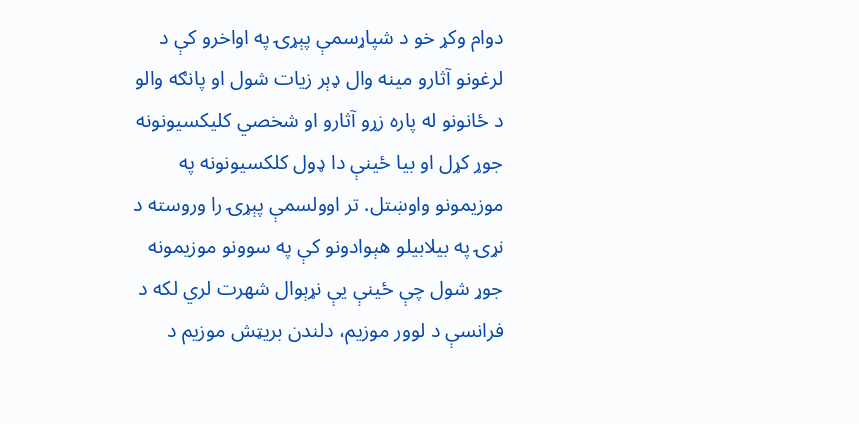دوام وکړ خو د شپاړسمې پېړۍ په اواخرو کې د لرغونو آثارو مينه وال ډېر زيات شول او پانګه والو د ځانونو له پاره زړو آثارو او شخصي کليکسيونونه جوړ کړل او بيا ځينې دا ډول کلکسيونونه په موزيمونو واوښتل. تر اوولسمې پېړۍ را وروسته د نړۍ په بيلابيلو هېوادونو کې په سوونو موزيمونه جوړ شول چې ځينې يې نړېوال شهرت لري لکه د فرانسې د لوور موزيم، دلندن بريټش موزيم د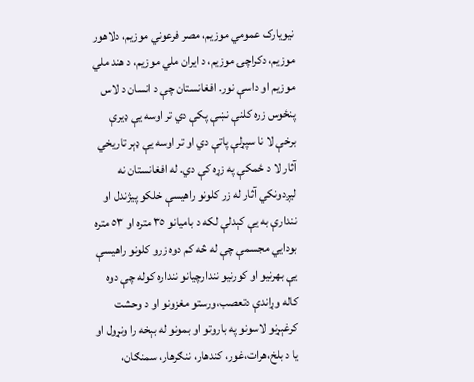نيويارک عمومي موزيم، مصر فرعوني موزيم، دلاهور موزيم، دکراچۍ موزيم، د ايران ملي موزيم، د هند ملي موزيم او داسې نور. افغانستان چې د انسان د لاس پنځوس زره کلنې نښې پکې دي تر اوسه يې ډيرې برخې لا نا سپړلې پاتې دي او تر اوسه يې ډېر تاريخي آثار لا د ځمکې په زړه کې دي. له افغانستان نه ليږدونکي آثار له زر کلونو راهيسې خلکو پيژندل او نندارې به يې کېدلې لکه د باميانو ٣٥ متره او ٥٣ متره بودايي مجسمې چې له څه کم دوه زرو کلونو راهيسې يې بهرنيو او کورنيو نندارچيانو ننداره کوله چې دوه کاله وړاندې دتعصب،ورستو مغزونو او د وحشت کرغېړنو لاسونو په باروتو او بمونو له بېخه را ونړول او يا د بلخ،هرات،غور، کندهار، ننګرهار، سمنګان،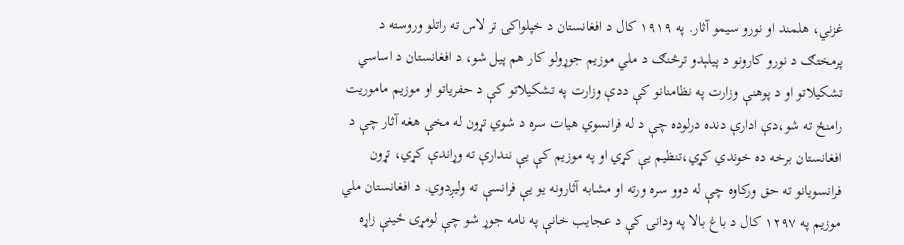غزني، هلمند او نورو سيمو آثار. په ١٩١٩ کال د افغانستان د خپلواکۍ تر لاس ته راتلو وروسته د پرمختګ د نورو کارونو د پيلېدو ترڅنګ د ملي موزيم جوړولو کار هم پيل شو، د افغانستان د اساسي تشکيلاتو او د پوهنې وزارت په نظامنانو کې ددې وزارت په تشکيلاتو کې د حفرياتو او موزيم ماموريت رامنځ ته شو،دې ادارې دنده درلوده چې د له فرانسوي هيات سره د شوي تړون له مخې هغه آثار چې د افغانستان برخه ده خوندي کړي،تنظيم يې کړي او په موزيم کې يې نندارې ته وړاندې کړي، تړون فرانسويانو ته حق ورکاوه چې له دوو سره ورته او مشابه آثارونه يو يې فرانسې ته وليږدوي. د افغانستان ملي موزيم په ١٢٩٧ کال د باغ بالا په ودانۍ کې د عجايب خانې په نامه جوړ شو چې لومړى ځينې زاړه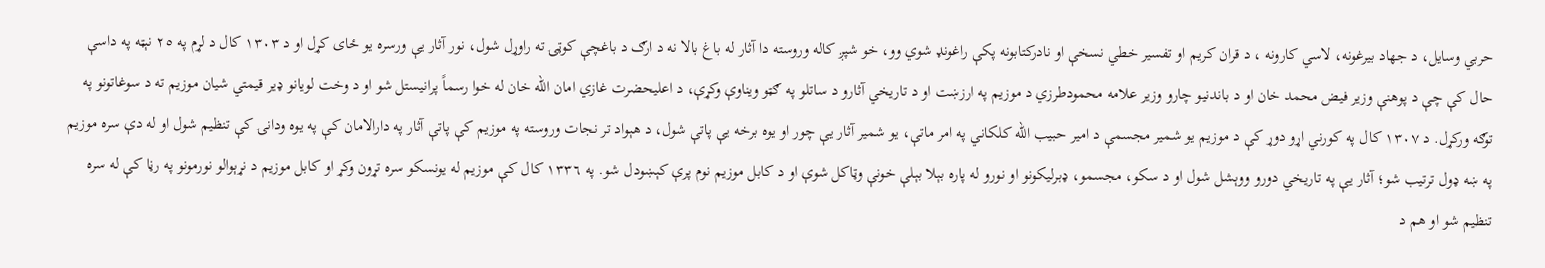حربي وسايل، د جهاد بيرغونه، لاسي کارونه ، د قران کريم او تفسير خطي نسخې او نادرکتابونه پکې راغونډ شوي وو، خو شپږ کاله وروسته دا آثار له باغ بالا نه د ارګ د باغچې کوټۍ ته راوړل شول، نور آثار يې ورسره يو ځاى کړل او د ١٣٠٣ کال د لړم په ٢٥ نېټه په داسې حال کې چې د پوهنې وزير فيض محمد خان او د باندنيو چارو وزير علامه محمودطرزي د موزيم په ارزښت او د تاريخي آثارو د ساتلو په ګټو ويناوې وکړې، د اعليحضرت غازي امان الله خان له خوا رسماً پرانيستل شو او د وخت لويانو ډير قيمتي شيان موزيم ته د سوغاتونو په توګه ورکړل. د ١٣٠٧ کال په کورني اړو دوړ کې د موزيم يو شمير مجسمې د امير حبيب الله کلکاني په امر ماتې، يو شمير آثار يې چور او يوه برخه يې پاتې شول، د هېواد تر نجات وروسته په موزيم کې پاتې آثار په دارالامان کې په يوه ودانۍ کې تنظيم شول او له دې سره موزيم په ښه ډول ترتيب شو؛ آثار يې په تاريخي دورو ووېشل شول او د سکو، مجسمو، ډبرليکونو او نورو له پاره بېلا بېلې خونې وټاکل شوې او د کابل موزيم نوم پرې کېښودل شو. په ١٣٣٦ کال کې موزيم له يونسکو سره تړون وکړ او کابل موزيم د نړېوالو نورمونو په رڼا کې له سره تنظيم شو او هم د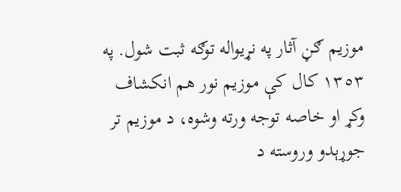موزيم ګڼ آثار په نړيواله توګه ثبت شول. په ١٣٥٣ کال کې موزيم نور هم انکشاف وکړ او خاصه توجه ورته وشوه، د موزيم تر جوړېدو وروسته د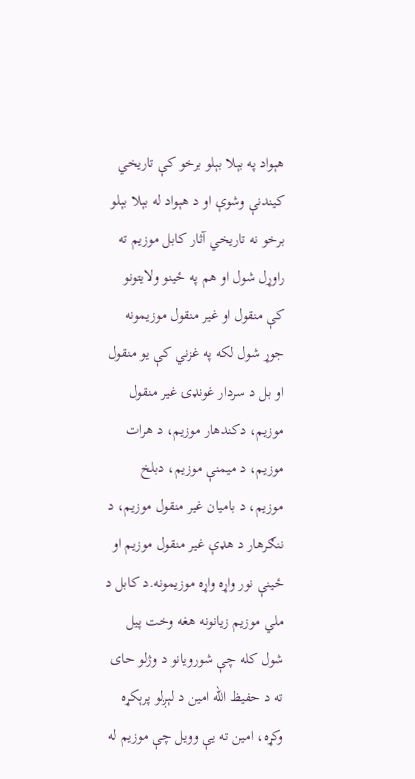هېواد په بېلا بېلو برخو کې تاريخي کيندنې وشوې او د هېواد له بېلا بېلو برخو نه تاريخي آثار کابل موزيم ته راوړل شول او هم په ځينو ولايتونو کې منقول او غير منقول موزيمونه جوړ شول لکه په غزني کې يو منقول او بل د سردار غونډۍ غير منقول موزيم، دکندهار موزيم، د هرات موزيم، د ميمنې موزيم، دبلخ موزيم، د باميان غير منقول موزيم، د ننګرهار د هډې غير منقول موزيم او ځينې نور واړه واړه موزيمونه.د کابل د ملي موزيم زيانونه هغه وخت پيل شول کله چې شورويانو د وژلو حاى ته د حفيظ الله امين د لېږلو پرېکړه وکړه، امين ته يې وويل چې موزيم له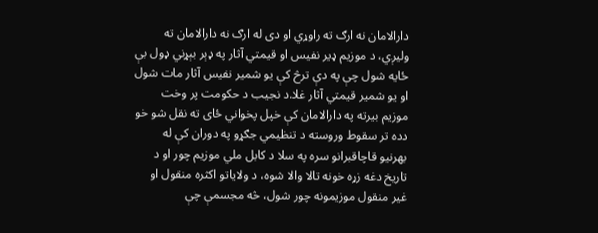دارالامان نه ارګ ته راوړي او دى له ارګ نه دارالامان ته وليږي، د موزيم ډير نفيس او قيمتي آثار په ډېر بېړني ډول بې ځايه شول چې په دې ترڅ کې يو شمير نفيس آثار مات شول او يو شمير قيمتي آثار غلا.د نجيب د حکومت پر وخت موزيم بيرته په دارالامان کې خپل پخواني ځاى ته نقل شو خو دده تر سقوط وروسته د تنظيمي جګړو په دوران کې له بهرنيو قاچاقبرانو سره په سلا د کابل ملي موزيم چور او د تاريخ دغه زړه خونه تالا والا شوه، د ولاياتو اکثره منقول او غير منقول موزيمونه چور شول، څه مجسمې چې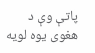پاتې وې د هغوى يوه لويه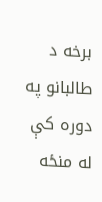برخه د طالبانو په دوره کې له منځه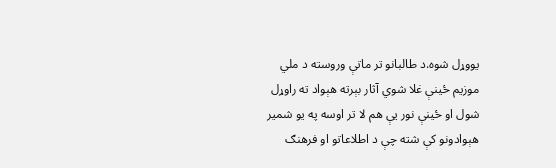يووړل شوه.د طالبانو تر ماتې وروسته د ملي موزيم ځينې غلا شوي آثار بېرته هېواد ته راوړل شول او ځينې نور يې هم لا تر اوسه په يو شمير هېوادونو کې شته چې د اطلاعاتو او فرهنګ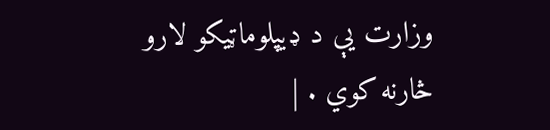وزارت يې د ډيپلوماټيکو لارو څارنه کوي . |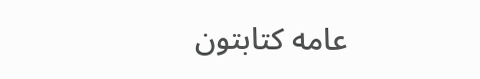عامه کتابتون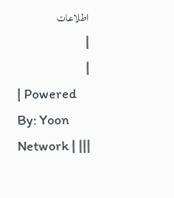اطلاعات
|
|
| Powered By: Yoon Network | |||